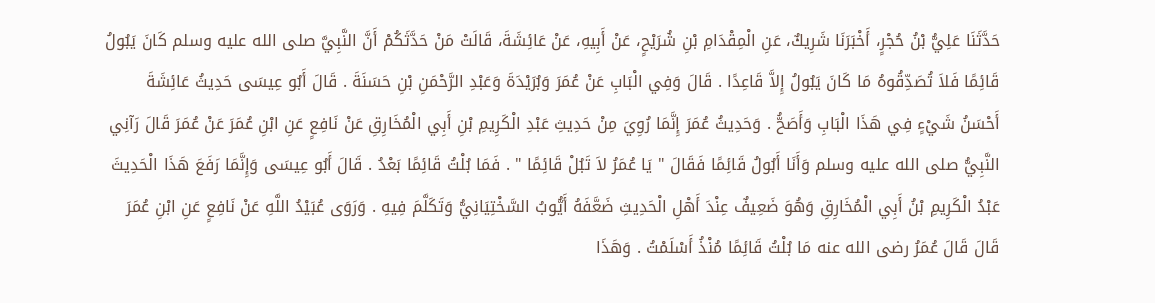حَدَّثَنَا عَلِيُّ بْنُ حُجْرٍ، أَخْبَرَنَا شَرِيكٌ، عَنِ الْمِقْدَامِ بْنِ شُرَيْحٍ، عَنْ أَبِيهِ، عَنْ عَائِشَةَ، قَالَتْ مَنْ حَدَّثَكُمْ أَنَّ النَّبِيَّ صلى الله عليه وسلم كَانَ يَبُولُ قَائِمًا فَلاَ تُصَدِّقُوهُ مَا كَانَ يَبُولُ إِلاَّ قَاعِدًا . قَالَ وَفِي الْبَابِ عَنْ عُمَرَ وَبُرَيْدَةَ وَعَبْدِ الرَّحْمَنِ بْنِ حَسَنَةَ . قَالَ أَبُو عِيسَى حَدِيثُ عَائِشَةَ أَحْسَنُ شَيْءٍ فِي هَذَا الْبَابِ وَأَصَحُّ . وَحَدِيثُ عُمَرَ إِنَّمَا رُوِيَ مِنْ حَدِيثِ عَبْدِ الْكَرِيمِ بْنِ أَبِي الْمُخَارِقِ عَنْ نَافِعٍ عَنِ ابْنِ عُمَرَ عَنْ عُمَرَ قَالَ رَآنِي النَّبِيُّ صلى الله عليه وسلم وَأَنَا أَبُولُ قَائِمًا فَقَالَ " يَا عُمَرُ لاَ تَبُلْ قَائِمًا " . فَمَا بُلْتُ قَائِمًا بَعْدُ . قَالَ أَبُو عِيسَى وَإِنَّمَا رَفَعَ هَذَا الْحَدِيثَ عَبْدُ الْكَرِيمِ بْنُ أَبِي الْمُخَارِقِ وَهُوَ ضَعِيفٌ عِنْدَ أَهْلِ الْحَدِيثِ ضَعَّفَهُ أَيُّوبُ السَّخْتِيَانِيُّ وَتَكَلَّمَ فِيهِ . وَرَوَى عُبَيْدُ اللَّهِ عَنْ نَافِعٍ عَنِ ابْنِ عُمَرَ قَالَ قَالَ عُمَرُ رضى الله عنه مَا بُلْتُ قَائِمًا مُنْذُ أَسْلَمْتُ . وَهَذَا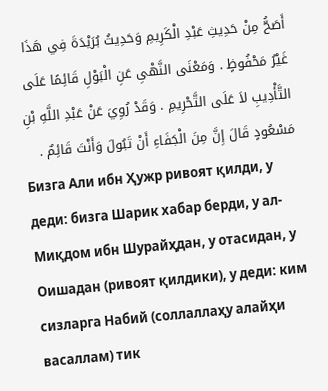أَصَحُّ مِنْ حَدِيثِ عَبْدِ الْكَرِيمِ وَحَدِيثُ بُرَيْدَةَ فِي هَذَا غَيْرُ مَحْفُوظٍ . وَمَعْنَى النَّهْىِ عَنِ الْبَوْلِ قَائِمًا عَلَى التَّأْدِيبِ لاَ عَلَى التَّحْرِيمِ . وَقَدْ رُوِيَ عَنْ عَبْدِ اللَّهِ بْنِ مَسْعُودٍ قَالَ إِنَّ مِنَ الْجَفَاءِ أَنْ تَبُولَ وَأَنْتَ قَائِمٌ .
Бизга Али ибн Ҳужр ривоят қилди, у деди: бизга Шарик хабар берди, у ал-Миқдом ибн Шурайҳдан, у отасидан, у Оишадан (ривоят қилдики), у деди: ким сизларга Набий (соллаллаҳу алайҳи васаллам) тик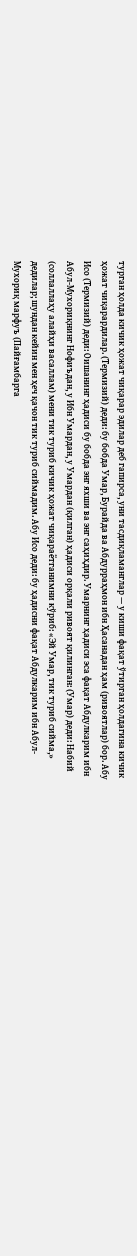турган ҳолда кичик ҳожат чиқарар эдилар деб гапирса, уни тасдиқламанглар — у киши фақат ўтирган ҳолдагина кичик ҳожат чиқарардилар. (Термизий) деди: бу бобда Умар, Бурайда ва Абдурраҳмон ибн Ҳасанадан ҳам (ривоятлар) бор. Абу Исо (Термизий) деди: Оишанинг ҳадиси бу бобда энг яхши ва энг саҳиҳдир. Умарнинг ҳадиси эса фақат Абдулкарим ибн Абул-Мухориқнинг Нофиъдан, у Ибн Умардан, у Умардан (қилган) ҳадиси орқали ривоят қилинган: (Умар) деди: Набий (соллаллаҳу алайҳи васаллам) мени тик туриб кичик ҳожат чиқараётганимни кўриб: «Эй Умар, тик туриб сийма,» дедилар; шундан кейин мен ҳеч қачон тик туриб сиймадим. Абу Исо деди: бу ҳадисни фақат Абдулкарим ибн Абул-Мухориқ марфуъ (Пайғамбарга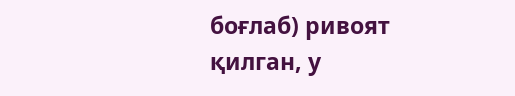боғлаб) ривоят қилган, у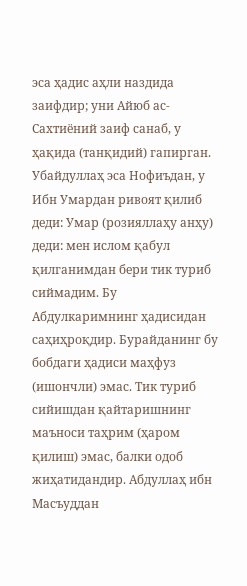эса ҳадис аҳли наздида заифдир; уни Айюб ас-Сахтиёний заиф санаб, у ҳақида (танқидий) гапирган. Убайдуллаҳ эса Нофиъдан, у Ибн Умардан ривоят қилиб деди: Умар (розияллаҳу анҳу) деди: мен ислом қабул қилганимдан бери тик туриб сиймадим. Бу Абдулкаримнинг ҳадисидан саҳиҳроқдир. Бурайданинг бу бобдаги ҳадиси маҳфуз (ишончли) эмас. Тик туриб сийишдан қайтаришнинг маъноси таҳрим (ҳаром қилиш) эмас, балки одоб жиҳатидандир. Абдуллаҳ ибн Масъуддан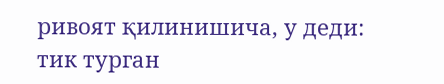ривоят қилинишича, у деди: тик турган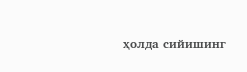ҳолда сийишинг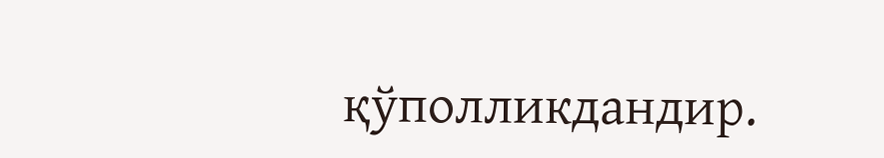қўполликдандир.